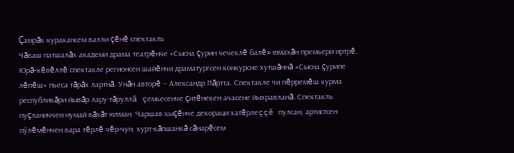Çамрăк куракансем валли çĕнĕ спектакль
Чăваш патшалăх академи драма театрĕнче «Сысна çурин чечеклĕ балĕ» юмахăн премьери иртрĕ. Юрă-кĕвĕллĕ спектакле регионсен шайĕнчи драматургсен конкурсне хутшăннă «Сысна çурипе лĕпĕш» пьеса тăрăх лартнă. Унăн авторĕ – Александр Пăртта. Спектакле чи пĕрремĕш курма республикăри йывăр лару-тăруллă çемьесенче çитĕнекен ачасене йыхравланă. Спектакль пуçланиччен нумай вăхăт юлман. Чаршав хыçĕнче декораци хатĕрлеççĕ пулсан, артистсен пӳлĕмĕнчен вара тĕрлĕ чĕр-чун, хурт-кăпшанкă сăнарĕсем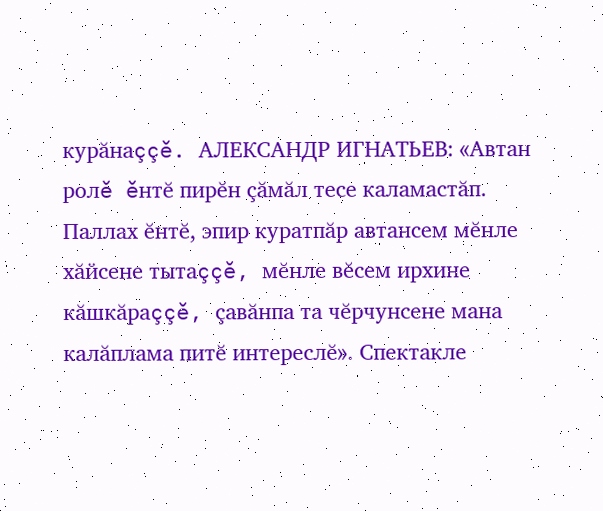курăнаççĕ. АЛЕКСАНДР ИГНАТЬЕВ: «Автан ролĕ ĕнтĕ пирĕн çăмăл тесе каламастăп. Паллах ĕнтĕ, эпир куратпăр автансем мĕнле хăйсене тытаççĕ, мĕнле вĕсем ирхине кăшкăраççĕ, çавăнпа та чĕрчунсене мана калăплама питĕ интереслĕ». Спектакле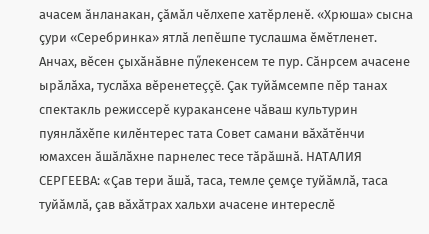ачасем ăнланакан, çăмăл чĕлхепе хатĕрленĕ. «Хрюша» сысна çури «Серебринка» ятлă лепĕшпе туслашма ĕмĕтленет. Анчах, вĕсен çыхăнăвне пӳлекенсем те пур. Сăнрсем ачасене ырăлăха, туслăха вĕренетеççĕ. Çак туйăмсемпе пĕр танах спектакль режиссерĕ куракансене чăваш культурин пуянлăхĕпе килĕнтерес тата Совет самани вăхăтĕнчи юмахсен ăшăлăхне парнелес тесе тăрăшнă. НАТАЛИЯ СЕРГЕЕВА: «Çав тери ăшă, таса, темле çемçе туйăмлă, таса туйăмлă, çав вăхăтрах хальхи ачасене интереслĕ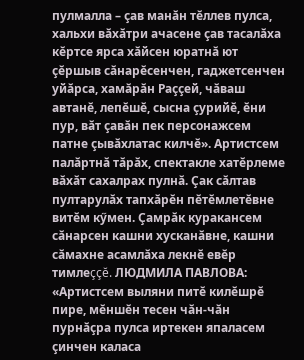пулмалла – çав манăн тĕллев пулса, хальхи вăхăтри ачасене çав тасалăха кĕртсе ярса хăйсен юратнă ют çĕршыв сăнарĕсенчен, гаджетсенчен уйăрса, хамăрăн Раççей, чăваш автанĕ, лепĕшĕ, сысна çурийĕ, ĕни пур, вăт çавăн пек персонажсем патне çывăхлатас килчĕ». Артистсем палăртнă тăрăх, спектакле хатĕрлеме вăхăт сахалрах пулнă. Çак сăлтав пултарулăх тапхăрĕн пĕтĕмлетĕвне витĕм кӳмен. Çамрăк куракансем сăнарсен кашни хусканăвне, кашни сăмахне асамлăха лекнĕ евĕр тимлеççĕ. ЛЮДМИЛА ПАВЛОВА: «Артистсем выляни питĕ килĕшрĕ пире, мĕншĕн тесен чăн-чăн пурнăçра пулса иртекен япаласем çинчен каласа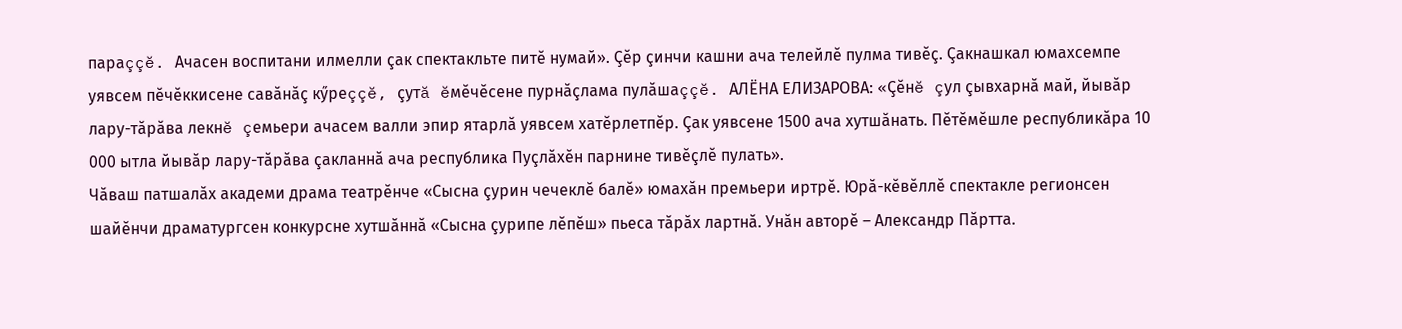параççĕ. Ачасен воспитани илмелли çак спектакльте питĕ нумай». Çĕр çинчи кашни ача телейлĕ пулма тивĕç. Çакнашкал юмахсемпе уявсем пĕчĕккисене савăнăç кӳреççĕ, çутă ĕмĕчĕсене пурнăçлама пулăшаççĕ. АЛЁНА ЕЛИЗАРОВА: «Çĕнĕ çул çывхарнă май, йывăр лару-тăрăва лекнĕ çемьери ачасем валли эпир ятарлă уявсем хатĕрлетпĕр. Çак уявсене 1500 ача хутшăнать. Пĕтĕмĕшле республикăра 10 000 ытла йывăр лару-тăрăва çакланнă ача республика Пуçлăхĕн парнине тивĕçлĕ пулать».
Чăваш патшалăх академи драма театрĕнче «Сысна çурин чечеклĕ балĕ» юмахăн премьери иртрĕ. Юрă-кĕвĕллĕ спектакле регионсен шайĕнчи драматургсен конкурсне хутшăннă «Сысна çурипе лĕпĕш» пьеса тăрăх лартнă. Унăн авторĕ – Александр Пăртта.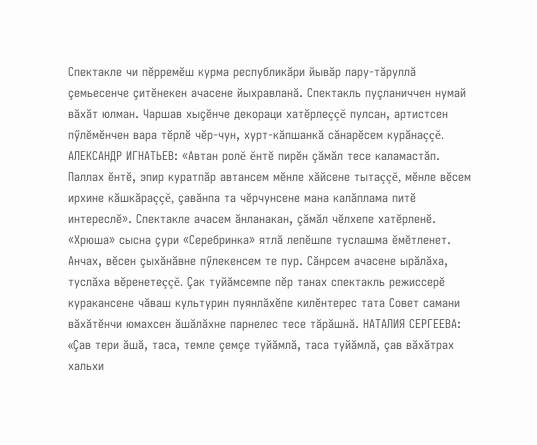Спектакле чи пĕрремĕш курма республикăри йывăр лару-тăруллă çемьесенче çитĕнекен ачасене йыхравланă. Спектакль пуçланиччен нумай вăхăт юлман. Чаршав хыçĕнче декораци хатĕрлеççĕ пулсан, артистсен пӳлĕмĕнчен вара тĕрлĕ чĕр-чун, хурт-кăпшанкă сăнарĕсем курăнаççĕ. АЛЕКСАНДР ИГНАТЬЕВ: «Автан ролĕ ĕнтĕ пирĕн çăмăл тесе каламастăп. Паллах ĕнтĕ, эпир куратпăр автансем мĕнле хăйсене тытаççĕ, мĕнле вĕсем ирхине кăшкăраççĕ, çавăнпа та чĕрчунсене мана калăплама питĕ интереслĕ». Спектакле ачасем ăнланакан, çăмăл чĕлхепе хатĕрленĕ. «Хрюша» сысна çури «Серебринка» ятлă лепĕшпе туслашма ĕмĕтленет. Анчах, вĕсен çыхăнăвне пӳлекенсем те пур. Сăнрсем ачасене ырăлăха, туслăха вĕренетеççĕ. Çак туйăмсемпе пĕр танах спектакль режиссерĕ куракансене чăваш культурин пуянлăхĕпе килĕнтерес тата Совет самани вăхăтĕнчи юмахсен ăшăлăхне парнелес тесе тăрăшнă. НАТАЛИЯ СЕРГЕЕВА: «Çав тери ăшă, таса, темле çемçе туйăмлă, таса туйăмлă, çав вăхăтрах хальхи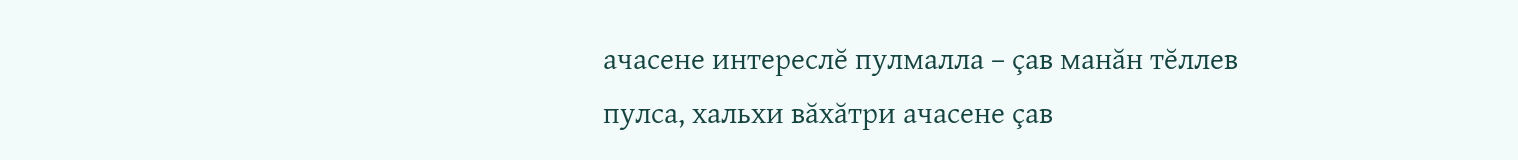ачасене интереслĕ пулмалла – çав манăн тĕллев пулса, хальхи вăхăтри ачасене çав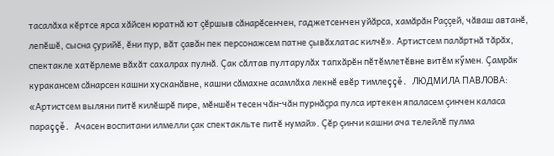тасалăха кĕртсе ярса хăйсен юратнă ют çĕршыв сăнарĕсенчен, гаджетсенчен уйăрса, хамăрăн Раççей, чăваш автанĕ, лепĕшĕ, сысна çурийĕ, ĕни пур, вăт çавăн пек персонажсем патне çывăхлатас килчĕ». Артистсем палăртнă тăрăх, спектакле хатĕрлеме вăхăт сахалрах пулнă. Çак сăлтав пултарулăх тапхăрĕн пĕтĕмлетĕвне витĕм кӳмен. Çамрăк куракансем сăнарсен кашни хусканăвне, кашни сăмахне асамлăха лекнĕ евĕр тимлеççĕ. ЛЮДМИЛА ПАВЛОВА: «Артистсем выляни питĕ килĕшрĕ пире, мĕншĕн тесен чăн-чăн пурнăçра пулса иртекен япаласем çинчен каласа параççĕ. Ачасен воспитани илмелли çак спектакльте питĕ нумай». Çĕр çинчи кашни ача телейлĕ пулма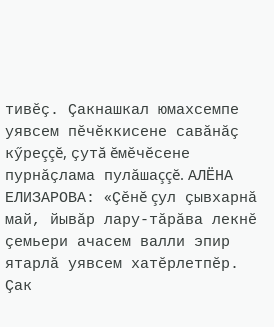тивĕç. Çакнашкал юмахсемпе уявсем пĕчĕккисене савăнăç кӳреççĕ, çутă ĕмĕчĕсене пурнăçлама пулăшаççĕ. АЛЁНА ЕЛИЗАРОВА: «Çĕнĕ çул çывхарнă май, йывăр лару-тăрăва лекнĕ çемьери ачасем валли эпир ятарлă уявсем хатĕрлетпĕр. Çак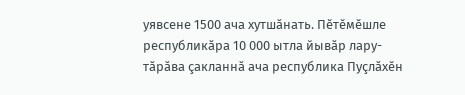уявсене 1500 ача хутшăнать. Пĕтĕмĕшле республикăра 10 000 ытла йывăр лару-тăрăва çакланнă ача республика Пуçлăхĕн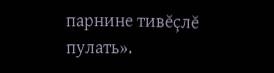парнине тивĕçлĕ пулать».